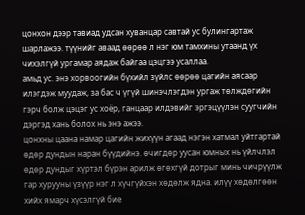цонхон дээр тавиад удсан хуванцар савтай ус булингартаж шарлажээ. түүнийг аваад өөрөө л нэг юм тамхины утаанд үх чихэлгүй ургамар аядаж байгаа цэцгээ усаллаа.
амьд ус. энэ хорвоогийн бүхийл зүйлс өөрөө цагийн аясаар илэгдэж муудаж, за бас ч үгүй шинэчлэгдэн ургаж төлждөгийн гэрч болж цэцэг ус хоёр, ганцаар илдэвийг эргэцүүлэн суугчийн дэргэд хань болох нь энэ ажээ.
цонхны цаана намар цагийн жихүүн агаад нэгэн хатмал уйтгартай өдөр дундын наран бүүдийнэ. өчигдөр уусан юмных нь үйлчлэл өдөр дундыг хүртэл бүрэн арилж өгөхгүй дотрыг минь чичрүүлж гар хурууны үзүүр нэг л хүчгүйхэн хөдөлж ядна. илүү хөдөлгөөн хийх ямарч хүсэлгүй бие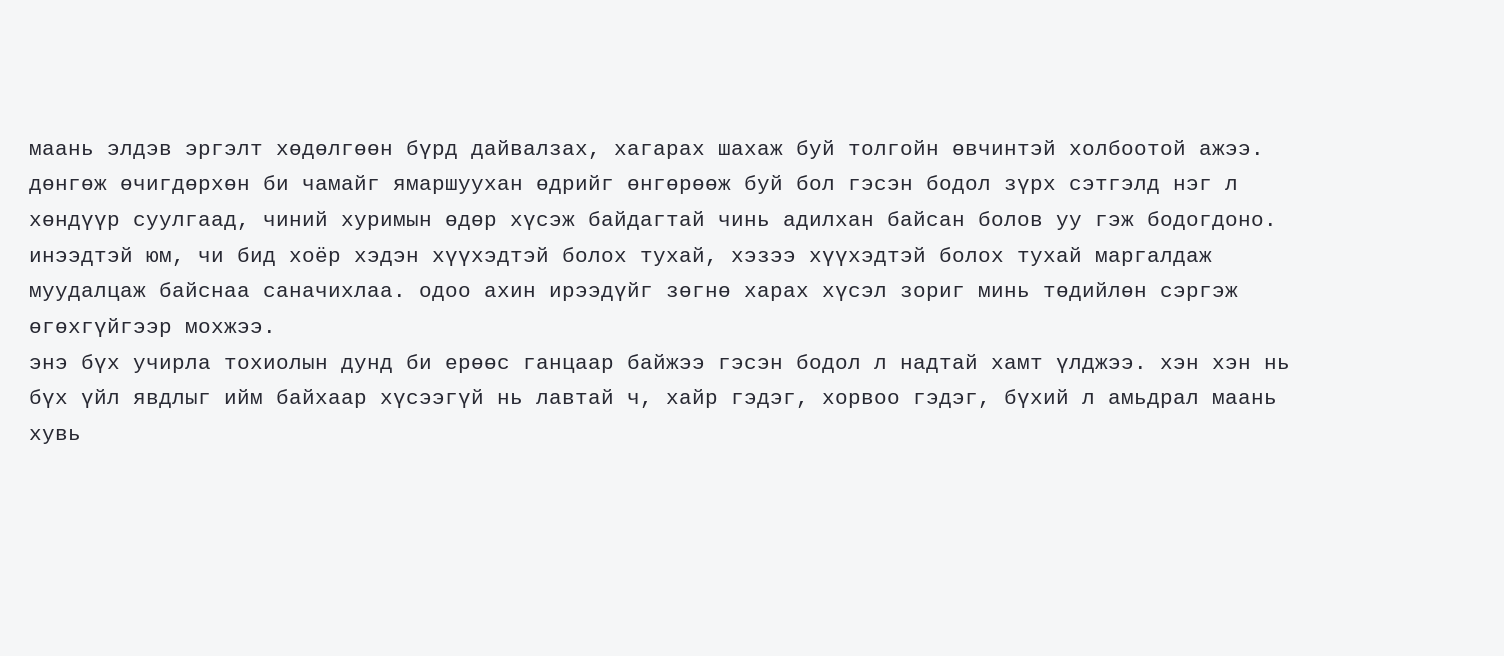маань элдэв эргэлт хөдөлгөөн бүрд дайвалзах, хагарах шахаж буй толгойн өвчинтэй холбоотой ажээ.
дөнгөж өчигдөрхөн би чамайг ямаршуухан өдрийг өнгөрөөж буй бол гэсэн бодол зүрх сэтгэлд нэг л хөндүүр суулгаад, чиний хуримын өдөр хүсэж байдагтай чинь адилхан байсан болов уу гэж бодогдоно.
инээдтэй юм, чи бид хоёр хэдэн хүүхэдтэй болох тухай, хэзээ хүүхэдтэй болох тухай маргалдаж муудалцаж байснаа саначихлаа. одоо ахин ирээдүйг зөгнө харах хүсэл зориг минь төдийлөн сэргэж өгөхгүйгээр мохжээ.
энэ бүх учирла тохиолын дунд би ерөөс ганцаар байжээ гэсэн бодол л надтай хамт үлджээ. хэн хэн нь бүх үйл явдлыг ийм байхаар хүсээгүй нь лавтай ч, хайр гэдэг, хорвоо гэдэг, бүхий л амьдрал маань хувь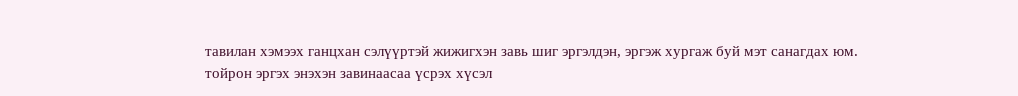тавилан хэмээх ганцхан сэлүүртэй жижигхэн завь шиг эргэлдэн, эргэж хургаж буй мэт санагдах юм.
тойрон эргэх энэхэн завинаасаа үсрэх хүсэл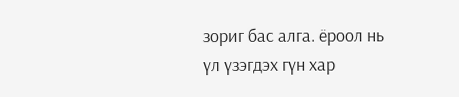зориг бас алга. ёроол нь үл үзэгдэх гүн хар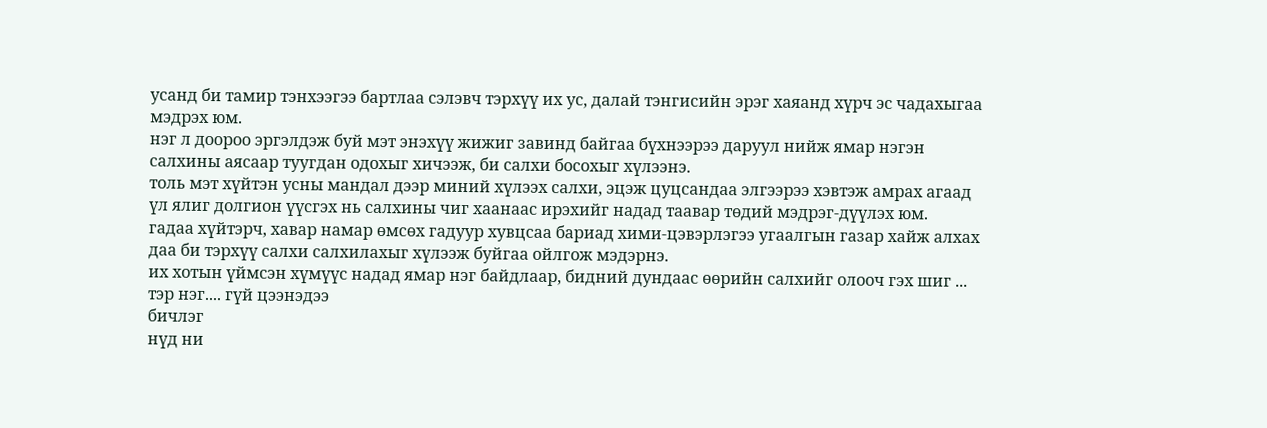усанд би тамир тэнхээгээ бартлаа сэлэвч тэрхүү их ус, далай тэнгисийн эрэг хаяанд хүрч эс чадахыгаа мэдрэх юм.
нэг л доороо эргэлдэж буй мэт энэхүү жижиг завинд байгаа бүхнээрээ даруул нийж ямар нэгэн салхины аясаар туугдан одохыг хичээж, би салхи босохыг хүлээнэ.
толь мэт хүйтэн усны мандал дээр миний хүлээх салхи, эцэж цуцсандаа элгээрээ хэвтэж амрах агаад үл ялиг долгион үүсгэх нь салхины чиг хаанаас ирэхийг надад таавар төдий мэдрэг-дүүлэх юм.
гадаа хүйтэрч, хавар намар өмсөх гадуур хувцсаа бариад хими-цэвэрлэгээ угаалгын газар хайж алхах даа би тэрхүү салхи салхилахыг хүлээж буйгаа ойлгож мэдэрнэ.
их хотын үймсэн хүмүүс надад ямар нэг байдлаар, бидний дундаас өөрийн салхийг олооч гэх шиг ...
тэр нэг.... гүй цээнэдээ
бичлэг
нүд ни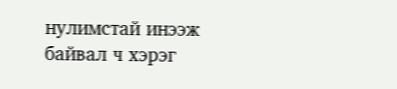нулимстай инээж байвал ч хэрэг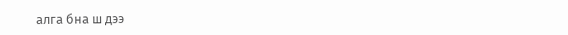алга бна ш дээ